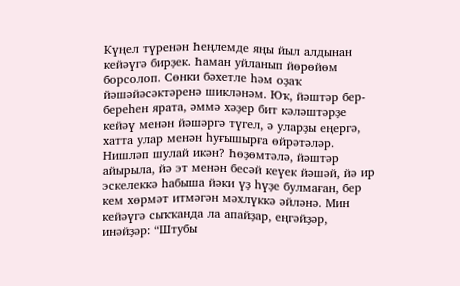Күңел түренән Һеңлемде яңы йыл алдынан кейәүгә бирҙек. Һаман уйланып йөрөйөм борсолоп. Сөнки бәхетле һәм оҙаҡ йәшәйәсәктәренә шикләнәм. Юҡ, йәштәр бер-береһен ярата, әммә хәҙер бит кәләштәрҙе кейәү менән йәшәргә түгел, ә уларҙы еңергә, хатта улар менән һуғышырға өйрәтәләр. Нишләп шулай икән? Һөҙөмтәлә, йәштәр айырыла, йә эт менән бесәй кеүек йәшәй, йә ир эскелеккә һабыша йәки үҙ һүҙе булмаған, бер кем хөрмәт итмәгән мәхлүккә әйләнә. Мин кейәүгә сыҡҡанда ла апайҙар, еңгәйҙәр, инәйҙәр: “Штубы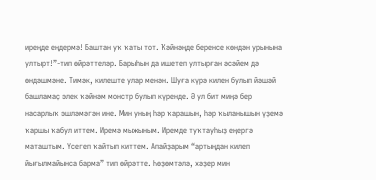иреңде еңдермә! Баштан уҡ ҡаты тот. Ҡәйнәңде беренсе көндән урынына ултырт!”-тип өйрәттеләр. Барыһын да ишетеп ултырған әсәйем дә өндәшмәне. Тимәк, килеште улар менән. Шуға күрә килен булып йәшәй башламаҫ элек ҡәйнәм монстр булып күренде. Ә ул бит миңә бер насарлыҡ эшләмәгән ине. Мин уның һәр ҡарашын, һәр ҡыланышын үҙемә ҡаршы ҡабул иттем. Иремә мыжыным. Иремде туҡтауһыҙ еңергә маташтым. Үсегеп ҡайтып киттем. Апайҙарым “артыңдан килеп йығылмайынса барма” тип өйрәтте. Һөҙөмтәлә, хәҙер мин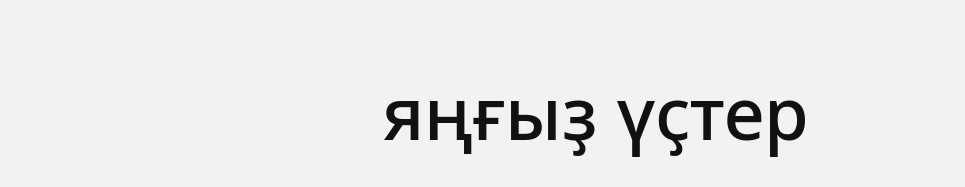яңғыҙ үҫтер